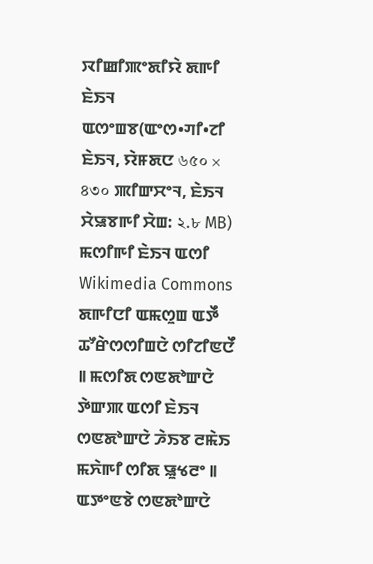ꯋꯤꯀꯤꯄꯦꯗꯤꯌꯥ ꯗꯒꯤ
ꯐꯥꯏꯜ ꯑꯁꯦꯡꯕ(ꯑꯦꯁ•ꯚꯤ•ꯖꯤ ꯐꯥꯏꯜ, ꯌꯥꯝꯗꯅ ৬৫০ × ৪৩০ ꯄꯤꯛꯆꯦꯜ, ꯐꯥꯏꯜ ꯆꯥꯎꯕꯒꯤ ꯆꯥꯡ: ২.৮ MB)
ꯃꯁꯤꯒꯤ ꯐꯥꯏꯜ ꯑꯁꯤ Wikimedia Commons ꯗꯒꯤꯅꯤ ꯑꯃꯁꯨꯡ ꯑꯇꯩ ꯊꯧꯔꯥꯁꯁꯤꯡꯅꯥ ꯁꯤꯖꯤꯟꯅꯩ ꯫ ꯃꯁꯤꯗ ꯁꯟꯗꯣꯛꯅꯥ ꯇꯥꯛꯄ ꯑꯁꯤ ꯐꯥꯏꯜ ꯁꯟꯗꯣꯛꯅꯥ ꯍꯥꯏꯕ ꯂꯃꯥꯏ ꯃꯈꯥꯒꯤ ꯁꯤꯗ ꯎꯨꯠꯂꯦ ꯫
ꯑꯇꯦꯟꯕꯥ ꯁꯟꯗꯣꯛꯅꯥ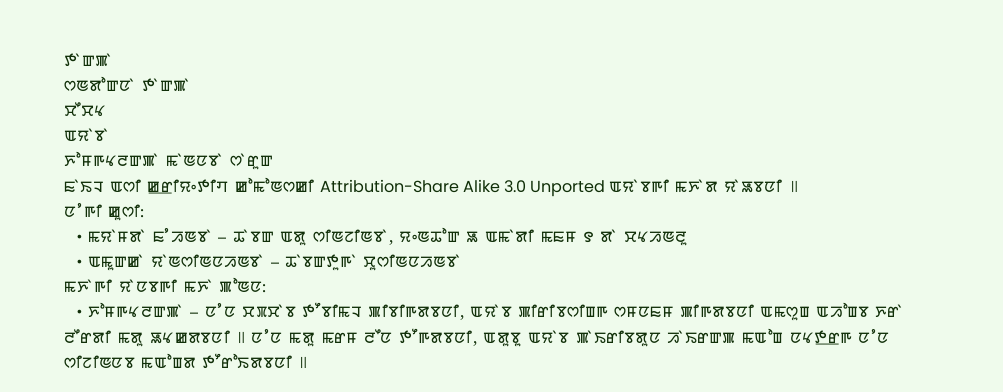ꯇꯥꯛꯄꯥ
ꯁꯟꯗꯣꯛꯅꯥ ꯇꯥꯛꯄꯥ
ꯆꯩꯆꯠ
ꯑꯌꯥꯕꯥ
ꯈꯣꯝꯒꯠꯂꯛꯄꯥ ꯃꯥꯟꯅꯕꯥ ꯁꯥꯔꯨꯛ
ꯐꯥꯏꯜ ꯑꯁꯤ ꯀ꯭ꯔꯤꯌꯦꯇꯤꯚ ꯀꯣꯃꯣꯟꯁꯀꯤ Attribution-Share Alike 3.0 Unported ꯑꯌꯥꯕꯒꯤ ꯃꯈꯥꯗ ꯌꯥꯎꯕꯅꯤ ꯫
ꯅꯪꯒꯤ ꯀꯨꯁꯤ:
  • ꯃꯌꯥꯝꯗꯥ ꯐꯪꯍꯟꯕꯥ – ꯊꯥꯕꯛ ꯑꯗꯨ ꯁꯤꯟꯖꯤꯟꯕꯥ, ꯌꯦꯟꯊꯣꯛ ꯎ ꯑꯃꯥꯗꯤ ꯃꯐꯝ ꯱ ꯗꯥ ꯆꯠꯍꯟꯂꯨ
  • ꯑꯃꯨꯛꯀꯥ ꯌꯥꯟꯁꯤꯟꯅꯍꯟꯕꯥ – ꯊꯥꯕꯛꯇꯨꯒꯥ ꯆꯨꯁꯤꯟꯅꯍꯟꯕꯥ
ꯃꯈꯥꯒꯤ ꯌꯥꯅꯕꯒꯤ ꯃꯈꯥ ꯄꯣꯟꯅ:
  • ꯈꯣꯝꯒꯠꯂꯛꯄꯥ – ꯅꯪꯅ ꯆꯞꯆꯥꯕ ꯇꯧꯕꯤꯃꯜ ꯄꯤꯕꯤꯒꯗꯕꯅꯤ, ꯑꯌꯥꯕ ꯄꯤꯔꯤꯕꯁꯤꯡꯒ ꯁꯝꯅꯐꯝ ꯄꯤꯒꯗꯕꯅꯤ ꯑꯃꯁꯨꯡ ꯑꯍꯣꯡꯕ ꯈꯔꯥ ꯂꯩꯔꯗꯤ ꯃꯗꯨ ꯎꯠꯀꯗꯕꯅꯤ ꯫ ꯅꯪꯅ ꯃꯗꯨ ꯃꯔꯝ ꯂꯩꯅ ꯇꯧꯒꯗꯕꯅꯤ, ꯑꯗꯨꯕꯨ ꯑꯌꯥꯕ ꯄꯥꯏꯔꯤꯕꯗꯨꯅ ꯍꯥꯏꯔꯛꯄ ꯃꯑꯣꯡ ꯅꯠꯇ꯭ꯔꯒ ꯅꯪꯅ ꯁꯤꯖꯤꯟꯅꯕ ꯃꯑꯣꯡꯗ ꯇꯧꯔꯣꯏꯗꯕꯅꯤ ꯫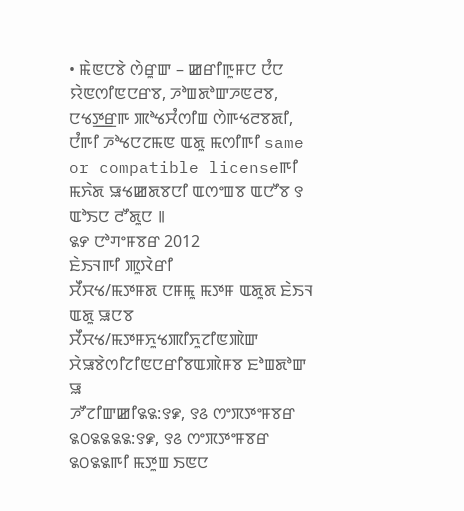• ꯃꯥꯟꯅꯕꯥ ꯁꯥꯔꯨꯛ – ꯀꯔꯤꯒꯨꯝꯅ ꯅꯪꯅ ꯌꯥꯟꯁꯤꯟꯅꯔꯕ, ꯍꯣꯡꯗꯣꯛꯍꯟꯂꯕ, ꯅꯠꯇ꯭ꯔꯒ ꯄꯣꯠꯆꯪꯁꯤꯡ ꯁꯥꯒꯠꯂꯕꯗꯤ, ꯅꯪꯒꯤ ꯍꯣꯠꯅꯖꯃꯟ ꯑꯗꯨ ꯃꯁꯤꯒꯤ same or compatible licenseꯒꯤ
ꯃꯈꯥꯗ ꯎꯠꯀꯗꯕꯅꯤ ꯑꯁꯦꯡꯕ ꯑꯅꯧꯕ ꯱ ꯑꯣꯏꯅ ꯂꯧꯗꯨꯅ ꯫
꯲꯸ ꯅꯣꯚꯦꯝꯕꯔ 2012
ꯐꯥꯏꯜꯒꯤ ꯄꯨꯋꯥꯔꯤ
ꯆꯩꯆꯠ/ꯃꯇꯝꯗ ꯅꯝꯃꯨ ꯃꯇꯝ ꯑꯗꯨꯗ ꯐꯥꯏꯜ ꯑꯗꯨ ꯎꯅꯕ
ꯆꯩꯆꯠ/ꯃꯇꯝꯈꯨꯠꯄꯤꯈꯨꯖꯤꯟꯄꯥꯛ ꯆꯥꯎꯕꯥꯁꯤꯖꯤꯟꯅꯔꯤꯕꯑꯄꯥꯝꯕ ꯐꯣꯡꯗꯣꯛ ꯎ
ꯍꯧꯖꯤꯛꯀꯤ꯲꯲:꯱꯹, ꯱꯴ ꯁꯦꯞꯇꯦꯝꯕꯔ ꯲꯰꯲꯲꯲꯲:꯱꯹, ꯱꯴ ꯁꯦꯞꯇꯦꯝꯕꯔ ꯲꯰꯲꯲ꯒꯤ ꯃꯇꯨꯡ ꯏꯟꯅ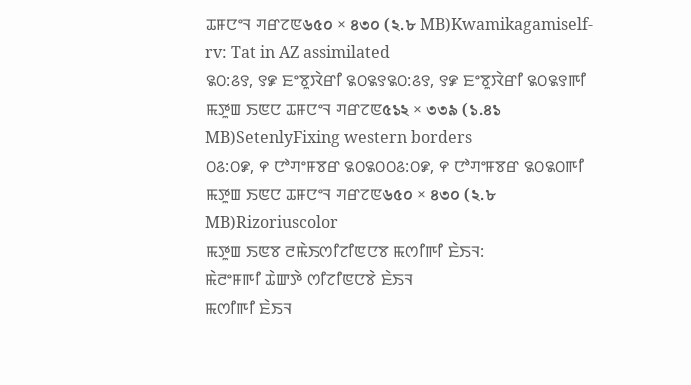ꯊꯝꯅꯦꯜ ꯚꯔꯖꯟ৬৫০ × ৪৩০ (২.৮ MB)Kwamikagamiself-rv: Tat in AZ assimilated
꯲꯰:꯴꯱, ꯱꯹ ꯐꯦꯕꯨꯋꯥꯔꯤ ꯲꯰꯲꯱꯲꯰:꯴꯱, ꯱꯹ ꯐꯦꯕꯨꯋꯥꯔꯤ ꯲꯰꯲꯱ꯒꯤ ꯃꯇꯨꯡ ꯏꯟꯅ ꯊꯝꯅꯦꯜ ꯚꯔꯖꯟ৫১২ × ৩৩৯ (১.৪১ MB)SetenlyFixing western borders
꯰꯴:꯰꯹, ꯵ ꯅꯣꯚꯦꯝꯕꯔ ꯲꯰꯲꯰꯰꯴:꯰꯹, ꯵ ꯅꯣꯚꯦꯝꯕꯔ ꯲꯰꯲꯰ꯒꯤ ꯃꯇꯨꯡ ꯏꯟꯅ ꯊꯝꯅꯦꯜ ꯚꯔꯖꯟ৬৫০ × ৪৩০ (২.৮ MB)Rizoriuscolor
ꯃꯇꯨꯡ ꯏꯟꯕ ꯂꯃꯥꯏꯁꯤꯖꯤꯟꯅꯕ ꯃꯁꯤꯒꯤ ꯐꯥꯏꯜ:
ꯃꯥꯂꯦꯝꯒꯤ ꯊꯥꯛꯇꯥ ꯁꯤꯖꯤꯟꯅꯕꯥ ꯐꯥꯏꯜ
ꯃꯁꯤꯒꯤ ꯐꯥꯏꯜ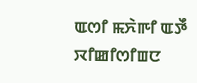ꯑꯁꯤ ꯃꯈꯥꯒꯤ ꯑꯇꯩ ꯋꯤꯀꯤꯁꯤꯡꯅ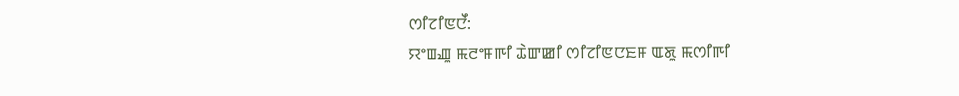ꯁꯤꯖꯤꯟꯅꯩ:
ꯌꯦꯡꯉꯨ ꯃꯂꯦꯝꯒꯤ ꯊꯥꯛꯀꯤ ꯁꯤꯖꯤꯟꯅꯐꯝ ꯑꯗꯨ ꯃꯁꯤꯒꯤ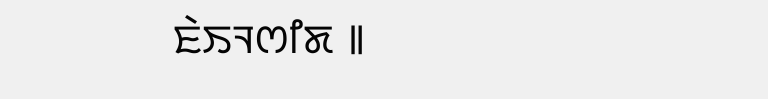ꯐꯥꯏꯜꯁꯤꯗ ꯫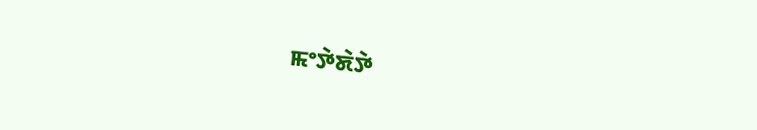ꯃꯦꯇꯥꯗꯥꯇꯥ